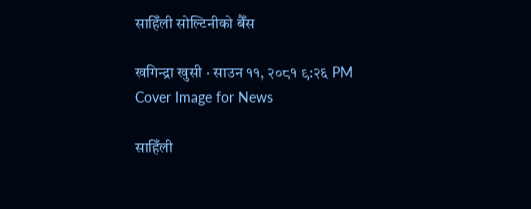साहिँली सोल्टिनीको बैँस

खगिन्द्रा खुसी · साउन ११, २०८१ ९:२६ PM
Cover Image for News

साहिँली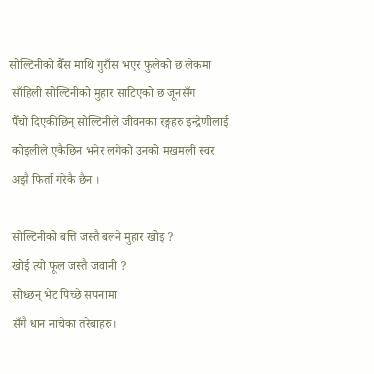सोल्टिनीको बैँस माथि गुराँस भएर फुलेको छ लेकमा
 साँहिली सोल्टिनीको मुहार साटिएको छ जूनसँग
 पैँचो दिएकीछिन् सोल्टिनीले जीवनका रङ्गहरु इन्द्रेणीलाई
 कोइलीले एकैछिन भनेर लगेको उनको मखमली स्वर
 अझै फिर्ता गरेकै छैन ।

 सोल्टिनीको बत्ति जस्तै बल्ने मुहार खोइ ?
 खोई त्यो फूल जस्तै जवानी ?
 सोध्छन् भेट पिच्छे सपनामा
 सँगै धान नाचेका तरेबाहरु।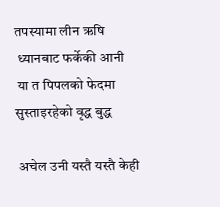तपस्यामा लीन ऋषि
 ध्यानबाट फर्केकी आनी
 या त पिपलको फेदमा सुस्ताइरहेको वृद्ध बुद्ध

 अचेल उनी यस्तै यस्तै केही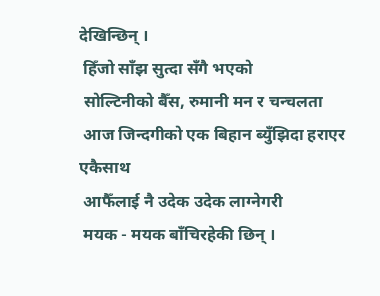देखिन्छिन् ।
 हिँजो साँझ सुत्दा सँगै भएको
 सोल्टिनीको बैँस, रुमानी मन र चन्चलता
 आज जिन्दगीको एक बिहान ब्युँझिदा हराएर एकैसाथ
 आफैँलाई नै उदेक उदेक लाग्नेगरी
 मयक - मयक बाँचिरहेकी छिन् ।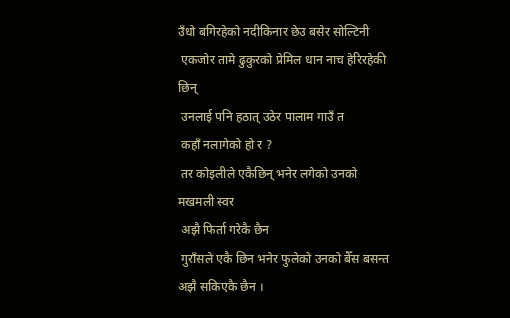उँधो बगिरहेको नदीकिनार छेउ बसेर सोल्टिनी
 एकजोर तामे ढुकुरको प्रेमिल धान नाच हेरिरहेकी छिन्
 उनलाई पनि हठात् उठेर पालाम गाउँ त
 कहाँ नलागेको हो र ?
 तर कोइलीले एकैछिन् भनेर लगेको उनको मखमली स्वर
 अझै फिर्ता गरेकै छैन
 गुराँसले एकै छिन भनेर फुलेको उनको बैँस बसन्त अझै सकिएकै छैन ।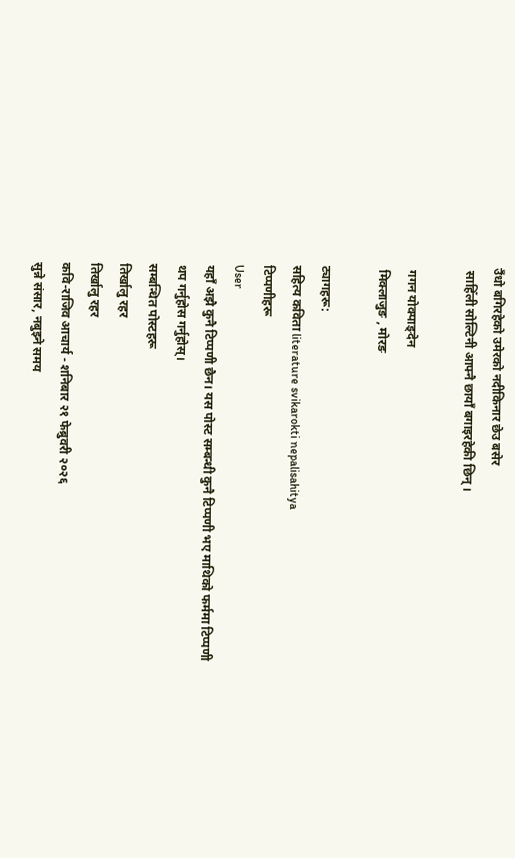उँधो बगिरहेको उमेरको नदीकिनार छेउ बसेर
 साहिँली सोल्टिनी आफ्नै छायाँ बगाइरहेकी छिन् ।

 गगन योक्पाङ्देन
 मिक्लाजुङ , मोरङ

ट्यागहरू:
सहित्य कविता literature svikarokti nepalisahitya
टिप्पणीहरू
User
यहाँ अझै कुनै टिप्पणी छैन। यस पोस्ट सम्बन्धी कुनै टिप्पणी भए माथिको फर्ममा टिप्पणी थप गर्नुहोस गर्नुहोस्।
सम्बन्धित पोस्टहरू
तिर्खालु रहर
तिर्खालु रहर
कवि-राजिव आचार्य - शनिबार २१ फेब्रुवरी २०२६
सुन्ने संसार, नबुझ्ने समय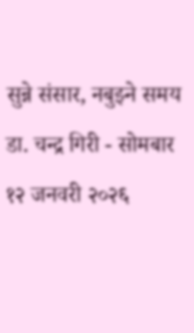सुन्ने संसार, नबुझ्ने समय
डा. चन्द्र गिरी - सोमबार १२ जनवरी २०२६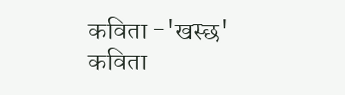कविता -'खस्छ'
कविता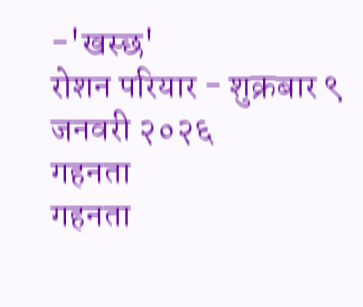-'खस्छ'
रोशन परियार - शुक्रबार ९ जनवरी २०२६
गहनता
गहनता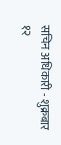सचिन अधिकारी - शुक्रबार १२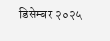डिसेम्बर २०२५